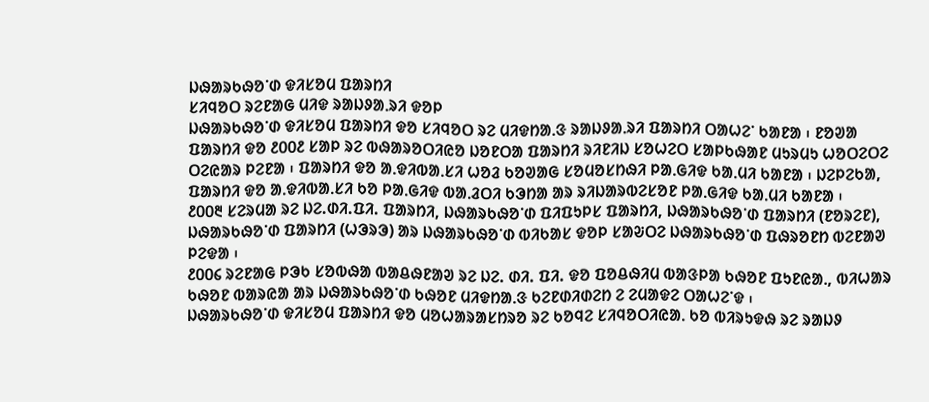ᱡᱷᱟᱨᱠᱷᱚᱸᱰ ᱫᱤᱥᱚᱢ ᱯᱟᱨᱴᱤ
ᱥᱤᱧᱚᱛ ᱨᱮᱱᱟᱜ ᱢᱤᱫ ᱨᱟᱡᱽᱟᱹᱨᱤ ᱫᱚᱞ
ᱡᱷᱟᱨᱠᱷᱚᱸᱰ ᱫᱤᱥᱚᱢ ᱯᱟᱨᱴᱤ ᱫᱚ ᱥᱤᱧᱚᱛ ᱨᱮ ᱢᱤᱫᱴᱟᱹᱝ ᱨᱟᱡᱽᱟᱹᱨᱤ ᱯᱟᱨᱴᱤ ᱛᱟᱦᱮᱸ ᱠᱟᱱᱟ ᱾ ᱱᱚᱣᱟ ᱯᱟᱨᱴᱤ ᱫᱚ ᱒᱐᱐᱒ ᱥᱟᱞ ᱨᱮ ᱵᱷᱟᱨᱚᱛᱤᱭᱚ ᱡᱚᱱᱛᱟ ᱯᱟᱨᱴᱤ ᱨᱤᱱᱤᱡ ᱥᱚᱦᱮᱛ ᱥᱟᱞᱠᱷᱟᱱ ᱢᱩᱨᱢᱩ ᱦᱚᱛᱮᱛᱮ ᱛᱮᱭᱟᱨ ᱞᱮᱱᱟ ᱾ ᱯᱟᱨᱴᱤ ᱫᱚ ᱟᱹᱫᱤᱵᱟᱹᱥᱤ ᱦᱚᱲ ᱠᱚᱣᱟᱜ ᱥᱚᱢᱚᱥᱴᱷᱤ ᱞᱟᱹᱜᱤᱫ ᱠᱟᱹᱢᱤ ᱠᱟᱱᱟ ᱾ ᱡᱮᱞᱮᱠᱟ, ᱯᱟᱨᱴᱤ ᱫᱚ ᱟᱹᱫᱤᱵᱟᱹᱥᱤ ᱠᱚ ᱞᱟᱹᱜᱤᱫ ᱵᱟᱹᱲᱛᱤ ᱠᱳᱴᱟ ᱟᱨ ᱨᱤᱡᱟᱨᱵᱮᱥᱚᱱ ᱞᱟᱹᱜᱤᱫ ᱠᱟᱹᱢᱤ ᱠᱟᱱᱟ ᱾
᱒᱐᱐᱓ ᱥᱮᱨᱢᱟ ᱨᱮ ᱡᱮ.ᱰᱤ.ᱯᱤ. ᱯᱟᱨᱴᱤ, ᱡᱷᱟᱨᱠᱷᱚᱸᱰ ᱯᱤᱯᱩᱞᱥ ᱯᱟᱨᱴᱤ, ᱡᱷᱟᱨᱠᱷᱚᱸᱰ ᱯᱟᱨᱴᱤ (ᱱᱚᱨᱮᱱ), ᱡᱷᱟᱨᱠᱷᱚᱸᱰ ᱯᱟᱨᱴᱤ (ᱦᱳᱨᱳ) ᱟᱨ ᱡᱷᱟᱨᱠᱷᱚᱸᱰ ᱵᱤᱠᱟᱥ ᱫᱚᱞ ᱥᱟᱶᱛᱮ ᱡᱷᱟᱨᱠᱷᱚᱸᱰ ᱯᱷᱨᱚᱱᱴ ᱵᱮᱱᱟᱣ ᱞᱮᱫᱟ ᱾
᱒᱐᱐᱔ ᱨᱮᱱᱟᱜ ᱞᱳᱠ ᱥᱚᱵᱷᱟ ᱵᱟᱪᱷᱱᱟᱣ ᱨᱮ ᱡᱮ. ᱰᱤ. ᱯᱤ. ᱫᱚ ᱯᱚᱪᱷᱤᱢ ᱵᱟᱝᱞᱟ ᱠᱷᱚᱱ ᱯᱩᱱᱭᱟᱹ, ᱵᱤᱦᱟᱨ ᱠᱷᱚᱱ ᱵᱟᱨᱭᱟ ᱟᱨ ᱡᱷᱟᱨᱠᱷᱚᱸᱰ ᱠᱷᱚᱱ ᱢᱤᱫᱴᱟᱹᱝ ᱠᱮᱱᱰᱤᱰᱮᱴ ᱮ ᱮᱢᱟᱫᱮ ᱛᱟᱦᱮᱸᱫ ᱾
ᱡᱷᱟᱨᱠᱷᱚᱸᱰ ᱫᱤᱥᱚᱢ ᱯᱟᱨᱴᱤ ᱫᱚ ᱢᱚᱦᱟᱨᱟᱥᱴᱨᱚ ᱨᱮ ᱠᱚᱧᱮ ᱥᱤᱧᱚᱛᱤᱭᱟᱹ ᱠᱚ ᱵᱤᱨᱩᱫᱷ ᱨᱮ ᱨᱟᱡᱽ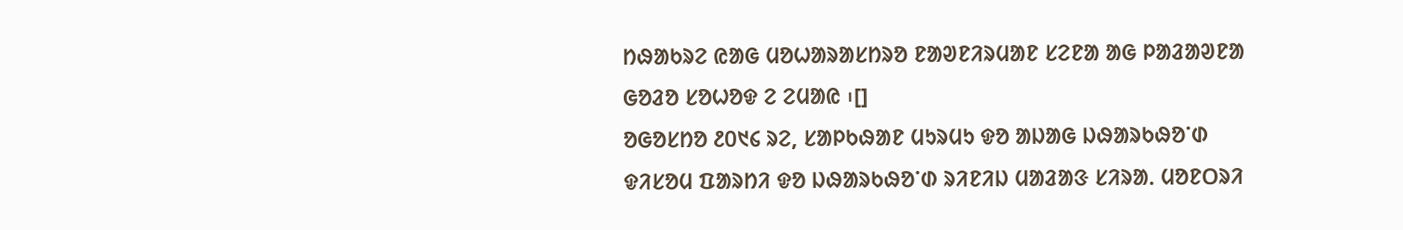ᱴᱷᱟᱠᱨᱮ ᱭᱟᱜ ᱢᱚᱦᱟᱨᱟᱥᱴᱨᱚ ᱱᱟᱣᱱᱤᱨᱢᱟᱱ ᱥᱮᱱᱟ ᱟᱜ ᱞᱟᱲᱟᱣᱱᱟ ᱜᱚᱲᱚ ᱥᱚᱦᱚᱫ ᱮ ᱮᱢᱟᱭ ᱾[]
ᱚᱜᱚᱥᱴᱚ ᱒᱐᱑᱔ ᱨᱮ, ᱥᱟᱞᱠᱷᱟᱱ ᱢᱩᱨᱢᱩ ᱫᱚ ᱟᱡᱟᱜ ᱡᱷᱟᱨᱠᱷᱚᱸᱰ ᱫᱤᱥᱚᱢ ᱯᱟᱨᱴᱤ ᱫᱚ ᱡᱷᱟᱨᱠᱷᱚᱸᱰ ᱨᱤᱱᱤᱡ ᱢᱟᱲᱟᱝ ᱥᱤᱨᱟᱹ ᱢᱚᱱᱛᱨᱤ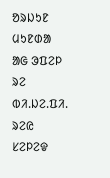ᱚᱨᱡᱩᱱ ᱢᱩᱱᱰᱟ ᱟᱜ ᱳᱯᱮᱞ ᱨᱮ ᱵᱤ.ᱡᱮ.ᱯᱤ. ᱨᱮᱭ ᱥᱮᱞᱮᱫ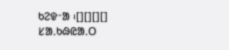ᱠᱮᱫᱼᱟ ᱾[][][][]
ᱥᱟᱹᱠᱷᱭᱟᱹᱛ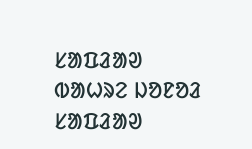ᱥᱟᱯᱲᱟᱣ
ᱵᱟᱦᱨᱮ ᱡᱚᱱᱚᱲ
ᱥᱟᱯᱲᱟᱣ